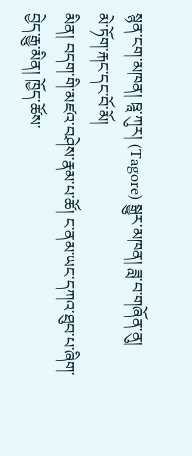སྙན་ངག་མཁན། ཋཱ་ཀུར། (Tagore) སྒྱུར་མཁན། ཟླ་བ་གཞོན་ནུ།
མེ་ཏོག་རྐང་དང་བོ་མོ།
མིན། བདག་གི་མཛའ་བཤེས་རྣམ་པ་ཚོ། ང་ནམ་ཡང་དཀའ་ཐུབ་པ་ཞིག་བྱེད་རྒྱུ་མིན། ཁྱོད་ཚོས་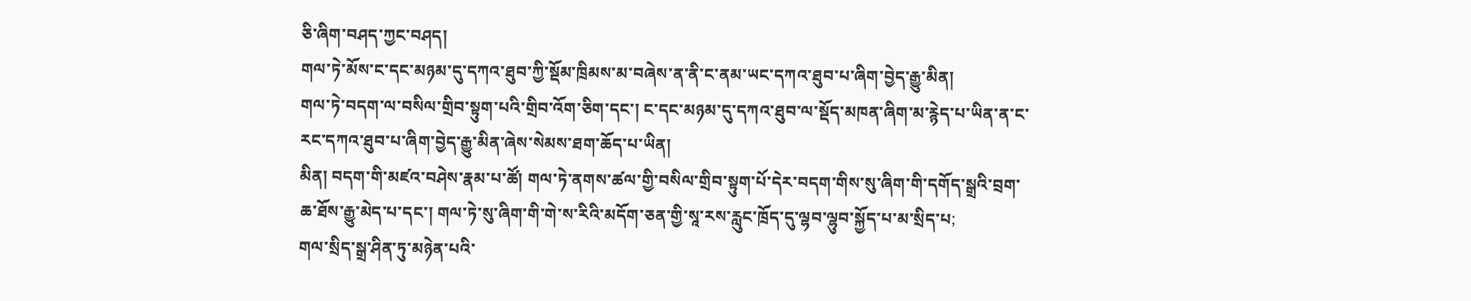ཅི་ཞིག་བཤད་ཀྱང་བཤད།
གལ་ཏེ་མོས་ང་དང་མཉམ་དུ་དཀའ་ཐུབ་ཀྱི་སྡོམ་ཁྲིམས་མ་བཞེས་ན་ནི་ང་ནམ་ཡང་དཀའ་ཐུབ་པ་ཞིག་བྱེད་རྒྱུ་མིན།
གལ་ཏེ་བདག་ལ་བསིལ་གྲིབ་སྟུག་པའི་གྲིབ་འོག་ཅིག་དང་། ང་དང་མཉམ་དུ་དཀའ་ཐུབ་ལ་སྡོད་མཁན་ཞིག་མ་རྙེད་པ་ཡིན་ན་ང་རང་དཀའ་ཐུབ་པ་ཞིག་བྱེད་རྒྱུ་མིན་ཞེས་སེམས་ཐག་ཆོད་པ་ཡིན།
མིན། བདག་གི་མཛའ་བཤེས་རྣམ་པ་ཚོ། གལ་ཏེ་ནགས་ཚལ་གྱི་བསིལ་གྲིབ་སྟུག་པོ་དེར་བདག་གིས་སུ་ཞིག་གི་དགོད་སྒྲའི་བྲག་ཆ་ཐོས་རྒྱུ་མེད་པ་དང་། གལ་ཏེ་སུ་ཞིག་གི་གེ་ས་རིའི་མདོག་ཅན་གྱི་སཱ་རས་རླུང་ཁྲོད་དུ་ལྷབ་ལྷུབ་སྐྱོད་པ་མ་སྲིད་པ;
གལ་སྲིད་སྒྲ་ཤིན་ཏུ་མཉེན་པའི་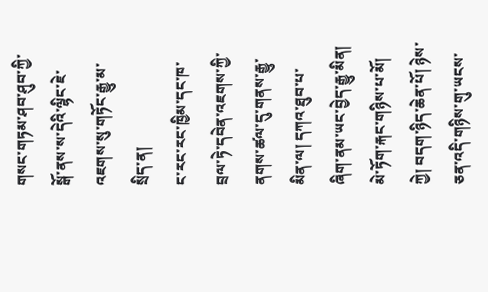གསང་གཏམ་ཤབ་ཤུབ་ཀྱི་སྒོ་ནས་ས་དེའི་ལྷིང་ཇེ་འཇགས་སུ་གཏོང་རྒྱུ་མ་སྲིད་ན།
ང་རང་རང་ཁྱིམ་དང་ཁ་བྲལ་ཏེ་དབེན་འཇགས་ཀྱི་ནགས་ཚལ་དུ་གནས་རྒྱུ་མིན་ལ། དཀའ་ཐུབ་པ་ཞིག་ནམ་ཡང་བྱེད་རྒྱུ་མིན།
མེ་ཏོག་རྐང་གཉིས་པ་མོ།
ཀྱེ། བདག་ཉིད་ཆེན་པོ། ཉེས་ཅན་འདི་གཉིས་གུ་ཡངས་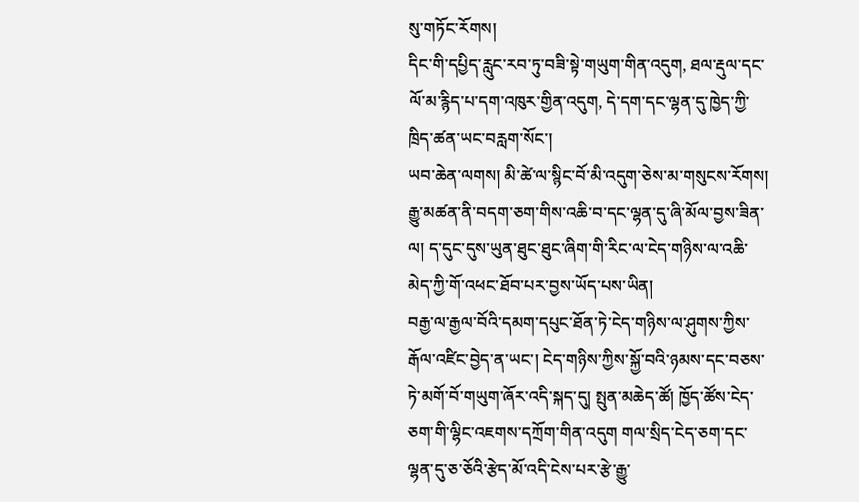སུ་གཏོང་རོགས།
དིང་གི་དཔྱིད་རླུང་རབ་ཏུ་བཟི་སྟེ་གཡུག་གིན་འདུག, ཐལ་རྡུལ་དང་ལོ་མ་རྙིད་པ་དག་འཁུར་གྱིན་འདུག, དེ་དག་དང་ལྷན་དུ་ཁྱེད་ཀྱི་ཁྲིད་ཚན་ཡང་བརླག་སོང་།
ཡབ་ཆེན་ལགས། མི་ཚེ་ལ་སྙིང་བོ་མི་འདུག་ཅེས་མ་གསུངས་རོགས།
རྒྱུ་མཚན་ནི་བདག་ཅག་གིས་འཆི་བ་དང་ལྷན་དུ་ཞི་མོལ་བྱས་ཟིན་ལ། ད་དུང་དུས་ཡུན་ཐུང་ཐུང་ཞིག་གི་རིང་ལ་ངེད་གཉིས་ལ་འཆི་མེད་ཀྱི་གོ་འཕང་ཐོབ་པར་བྱས་ཡོད་པས་ཡིན།
བརྒྱ་ལ་རྒྱལ་བོའི་དམག་དཔུང་ཐོན་ཏེ་ངེད་གཉིས་ལ་ཤུགས་ཀྱིས་རྒོལ་འཛིང་བྱེད་ན་ཡང་། ངེད་གཉིས་ཀྱིས་སྐྱོ་བའི་ཉམས་དང་བཅས་ཏེ་མགོ་བོ་གཡུག་ཞོར་འདི་སྐད་དུ། སྤུན་མཆེད་ཚོ། ཁྱོད་ཚོས་ངེད་ཅག་གི་ལྷིང་འཇགས་དཀྲོག་གིན་འདུག གལ་སྲིད་ངེད་ཅག་དང་ལྷན་དུ་ཅ་ཅོའི་རྩེད་མོ་འདི་ངེས་པར་རྩེ་རྒྱུ་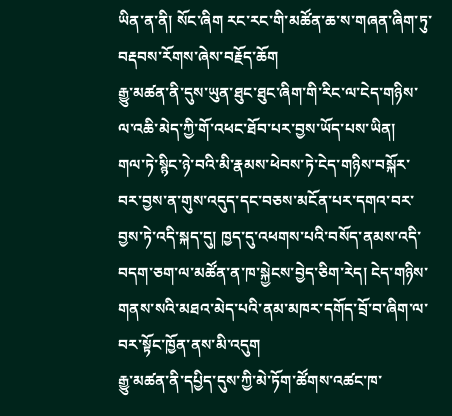ཡིན་ན་ནི། སོང་ཞིག རང་རང་གི་མཚོན་ཆ་ས་གཞན་ཞིག་ཏུ་བརྡབས་རོགས་ཞེས་བརྗོད་ཆོག
རྒྱུ་མཚན་ནི་དུས་ཡུན་ཐུང་ཐུང་ཞིག་གི་རིང་ལ་ངེད་གཉིས་ལ་འཆི་མེད་ཀྱི་གོ་འཕང་ཐོབ་པར་བྱས་ཡོད་པས་ཡིན།
གལ་ཏེ་སྙིང་ཉེ་བའི་མི་རྣམས་ཕེབས་ཏེ་ངེད་གཉིས་བསྐོར་བར་བྱས་ན་གུས་འདུད་དང་བཅས་མངོན་པར་དགའ་བར་བྱས་ཏེ་འདི་སྐད་དུ། ཁྱད་དུ་འཕགས་པའི་བསོད་ནམས་འདི་བདག་ཅག་ལ་མཚོན་ན་ཁ་སྐྱེངས་བྱེད་ཅིག་རེད། ངེད་གཉིས་གནས་སའི་མཐའ་མེད་པའི་ནམ་མཁར་དགོད་བྲོ་བ་ཞིག་ལ་བར་སྟོང་ཁྱོན་ནས་མི་འདུག
རྒྱུ་མཚན་ནི་དཔྱིད་དུས་ཀྱི་མེ་ཏོག་ཚོགས་འཚང་ཁ་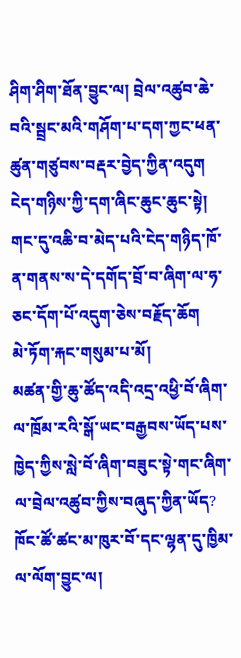ཤིག་ཤིག་ཐོན་བྱུང་ལ། བྲེལ་འཚུབ་ཆེ་བའི་སྦྲང་མའི་གཤོག་པ་དག་ཀྱང་ཕན་ཚུན་གཙུབས་བརྡར་བྱེད་ཀྱིན་འདུག
ངེད་གཉིས་ཀྱི་དག་ཞིང་ཆུང་ཆུང་སྟེ། གང་དུ་འཆི་བ་མེད་པའི་ངེད་གཉིད་ཁོ་ན་གནས་ས་དེ་དགོད་བྲོ་བ་ཞིག་ལ་ཧ་ཅང་དོག་པོ་འདུག་ཅེས་བརྗོད་ཆོག
མེ་ཏོག་རྐང་གསུམ་པ་མོ།
མཚན་གྱི་ཆུ་ཚོད་འདི་འདྲ་འཕྱི་བོ་ཞིག་ལ་ཁྲོམ་རའི་སྒོ་ཡང་བརྒྱབས་ཡོད་པས་ཁྱེད་ཀྱིས་སླེ་བོ་ཞིག་བཟུང་སྟེ་གང་ཞིག་ལ་བྲེལ་འཚུབ་ཀྱིས་བཞུད་ཀྱིན་ཡོད?
ཁོང་ཚོ་ཚང་མ་ཁུར་བོ་དང་ལྷན་དུ་ཁྱིམ་ལ་ལོག་བྱུང་ལ།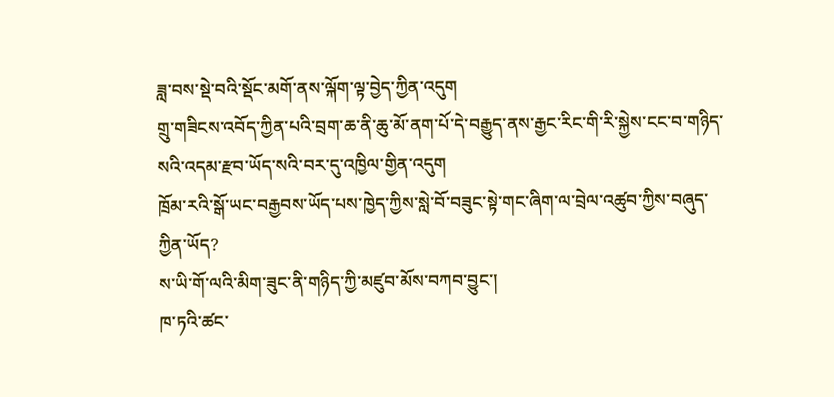ཟླ་བས་སྡེ་བའི་སྡོང་མགོ་ནས་ལྐོག་ལྟ་བྱེད་ཀྱིན་འདུག
གྲུ་གཟིངས་འབོད་ཀྱིན་པའི་བྲག་ཆ་ནི་ཆུ་མོ་ནག་པོ་དེ་བརྒྱུད་ནས་རྒྱང་རིང་གི་རི་སྐྱེས་ངང་བ་གཉིད་སའི་འདམ་རྫབ་ཡོད་སའི་བར་དུ་འཁྱིལ་གྱིན་འདུག
ཁྲོམ་རའི་སྒོ་ཡང་བརྒྱབས་ཡོད་པས་ཁྱེད་ཀྱིས་སླེ་བོ་བཟུང་སྟེ་གང་ཞིག་ལ་བྲེལ་འཚུབ་ཀྱིས་བཞུད་ཀྱིན་ཡོད?
ས་ཡི་གོ་ལའི་མིག་ཟུང་ནི་གཉིད་ཀྱི་མཛུབ་མོས་བཀབ་བྱུང་།
ཁ་ཏའི་ཚང་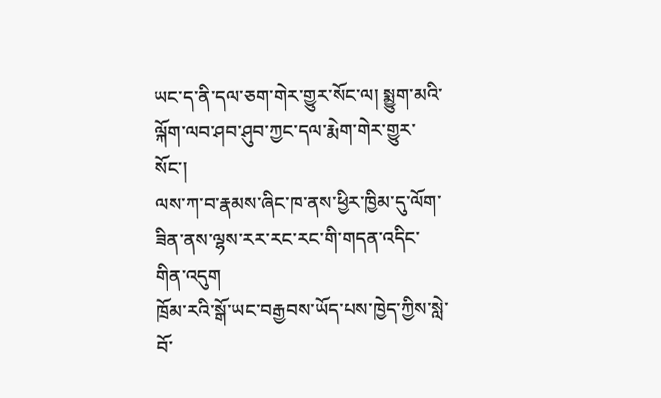ཡང་ད་ནི་དལ་ཅག་གེར་གྱུར་སོང་ལ། སྨྱུག་མའི་ལྐོག་ལབ་ཤབ་ཤུབ་ཀྱང་དལ་རྨེག་གེར་གྱུར་སོང་།
ལས་ཀ་བ་རྣམས་ཞིང་ཁ་ནས་ཕྱིར་ཁྱིམ་དུ་ལོག་ཟིན་ནས་ལྷས་རར་རང་རང་གི་གདན་འདིང་གིན་འདུག
ཁྲོམ་རའི་སྒོ་ཡང་བརྒྱབས་ཡོད་པས་ཁྱེད་ཀྱིས་སླེ་བོ་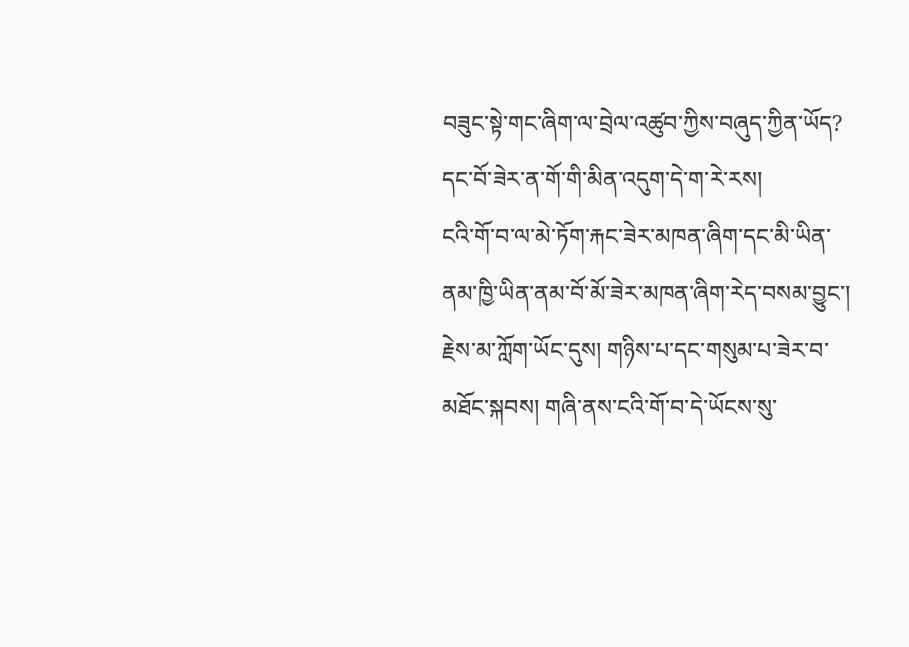བཟུང་སྟེ་གང་ཞིག་ལ་བྲེལ་འཚུབ་ཀྱིས་བཞུད་ཀྱིན་ཡོད?
དང་བོ་ཟེར་ན་གོ་གི་མིན་འདུག་དེ་ག་རེ་རས།
ངའི་གོ་བ་ལ་མེ་ཏོག་རྐང་ཟེར་མཁན་ཞིག་དང་མི་ཡིན་ནམ་ཁྱི་ཡིན་ནམ་བོ་མོ་ཟེར་མཁན་ཞིག་རེད་བསམ་བྱུང་། རྗེས་མ་ཀློག་ཡོང་དུས། གཉིས་པ་དང་གསུམ་པ་ཟེར་བ་མཐོང་སྐབས། གཞི་ནས་ངའི་གོ་བ་དེ་ཡོངས་སུ་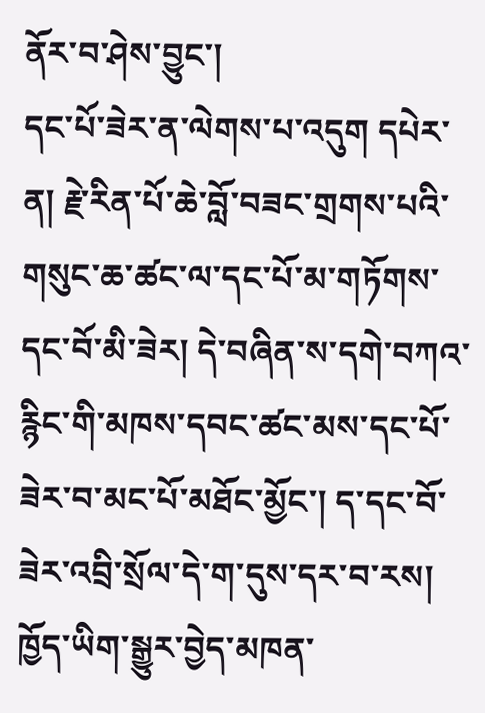ནོར་བ་ཤེས་བྱུང་།
དང་པོ་ཟེར་ན་ལེགས་པ་འདུག དཔེར་ན། རྗེ་རིན་པོ་ཆེ་བློ་བཟང་གྲགས་པའི་གསུང་ཆ་ཚང་ལ་དང་པོ་མ་གཏོགས་དང་བོ་མི་ཟེར། དེ་བཞིན་ས་དགེ་བཀའ་རྙིང་གི་མཁས་དབང་ཚང་མས་དང་པོ་ཟེར་བ་མང་པོ་མཐོང་མྱོང་། ད་དང་བོ་ཟེར་འབྲི་སྲོལ་དེ་ག་དུས་དར་བ་རས།
ཁྱོད་ཡིག་སྒྱུར་བྱེད་མཁན་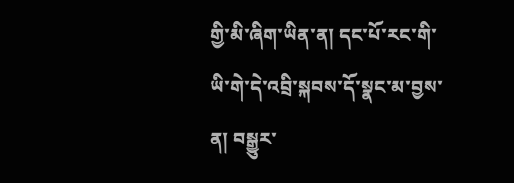གྱི་མི་ཞིག་ཡིན་ན། དང་པོ་རང་གི་ཡི་གེ་དེ་འབྲི་སྐབས་དོ་སྣང་མ་བྱས་ན། བསྒྱུར་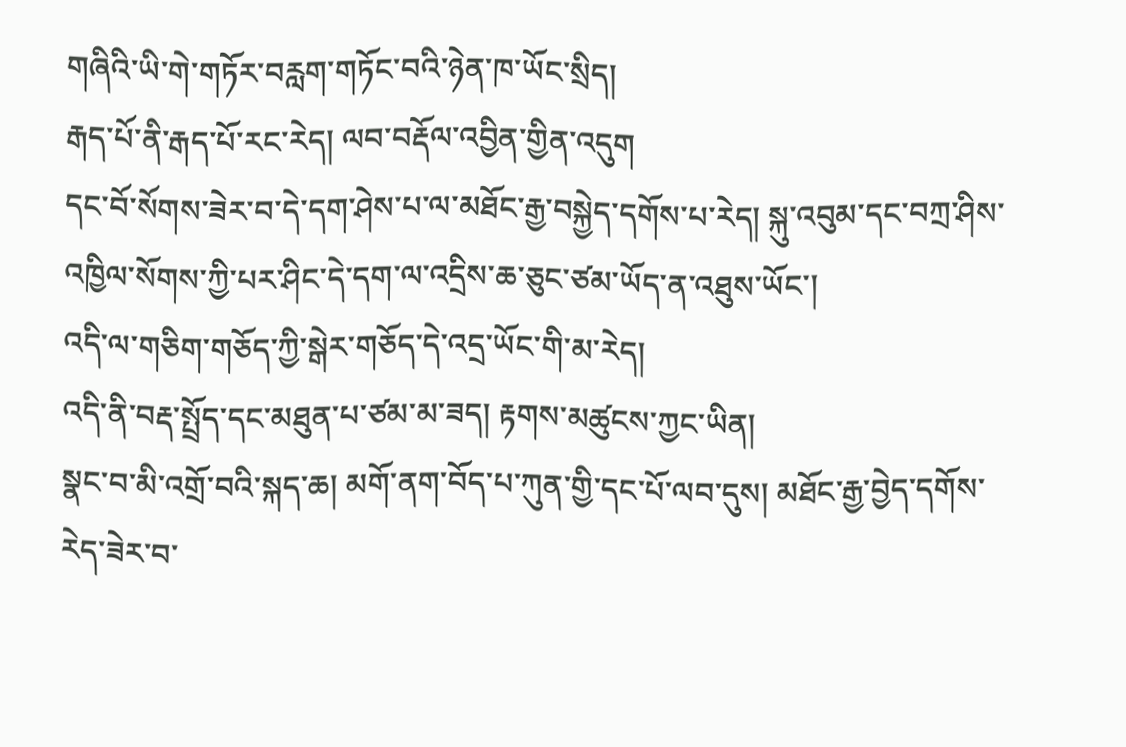གཞིའི་ཡི་གེ་གཏོར་བརླག་གཏོང་བའི་ཉེན་ཁ་ཡོང་སྲིད།
རྒད་པོ་ནི་རྒད་པོ་རང་རེད། ལབ་བརྡོལ་འབྱིན་གྱིན་འདུག
དང་བོ་སོགས་ཟེར་བ་དེ་དག་ཤེས་པ་ལ་མཐོང་རྒྱ་བསྐྱེད་དགོས་པ་རེད། སྐུ་འབུམ་དང་བཀྲ་ཤིས་འཁྱིལ་སོགས་ཀྱི་པར་ཤིང་དེ་དག་ལ་འདྲིས་ཆ་ཅུང་ཙམ་ཡོད་ན་འཐུས་ཡོང་།
འདི་ལ་གཅིག་གཅོད་ཀྱི་སྒེར་གཅོད་དེ་འདྲ་ཡོང་གི་མ་རེད།
འདི་ནི་བརྡ་སྤྲོད་དང་མཐུན་པ་ཙམ་མ་ཟད། རྟགས་མཚུངས་ཀྱང་ཡིན།
སྣང་བ་མི་འགྲོ་བའི་སྐད་ཆ། མགོ་ནག་བོད་པ་ཀུན་གྱི་དང་པོ་ལབ་དུས། མཐོང་རྒྱ་བྱེད་དགོས་རེད་ཟེར་བ་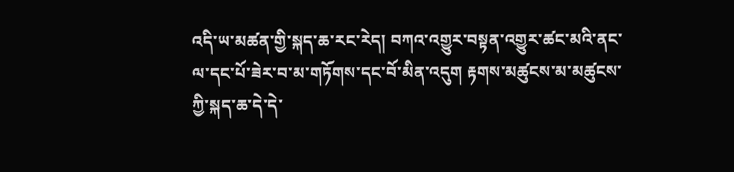འདི་ཡ་མཚན་གྱི་སྐད་ཆ་རང་རེད། བཀའ་འགྱུར་བསྟན་འགྱུར་ཚང་མའི་ནང་ལ་དང་པོ་ཟེར་བ་མ་གཏོགས་དང་བོ་མིན་འདུག རྟགས་མཚུངས་མ་མཚུངས་ཀྱི་སྐད་ཆ་དེ་དེ་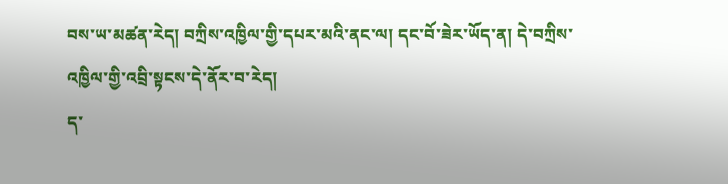བས་ཡ་མཚན་རེད། བཀྲིས་འཁྱིལ་གྱི་དཔར་མའི་ནང་ལ། དང་བོ་ཟེར་ཡོད་ན། དེ་བཀྲིས་འཁྱིལ་གྱི་འབྲི་སྟངས་དེ་ནོར་བ་རེད།
ད་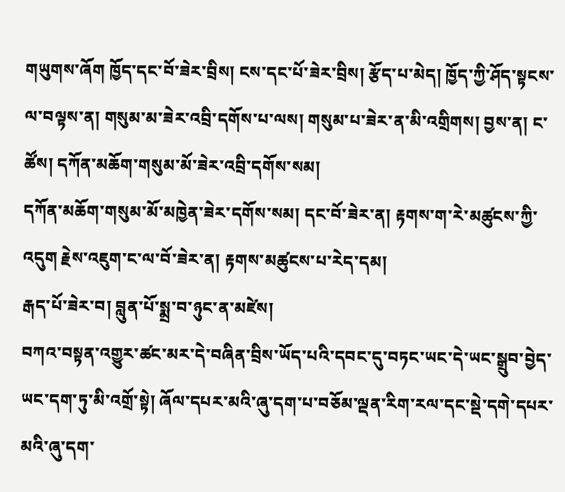གཡུགས་ཞོག ཁྱོད་དང་བོ་ཟེར་བྲིས། ངས་དང་པོ་ཟེར་བྲིས། རྩོད་པ་མེད། ཁྱོད་ཀྱི་ཤོད་སྟངས་ལ་བལྟས་ན། གསུམ་མ་ཟེར་འབྲི་དགོས་པ་ལས། གསུམ་པ་ཟེར་ན་མི་འགྲིགས། བྱས་ན། ང་ཚོས། དཀོན་མཆོག་གསུམ་མོ་ཟེར་འབྲི་དགོས་སམ།
དཀོན་མཆོག་གསུམ་མོ་མཁྱེན་ཟེར་དགོས་སམ། དང་བོ་ཟེར་ན། རྟགས་ག་རེ་མཚུངས་ཀྱི་འདུག རྗེས་འཇུག་ང་ལ་བོ་ཟེར་ན། རྟགས་མཚུངས་པ་རེད་དམ།
རྒད་པོ་ཟེར་བ། བླུན་པོ་སྨྲ་བ་ཉུང་ན་མཛེས།
བཀའ་བསྟན་འགྱུར་ཚང་མར་དེ་བཞིན་བྲིས་ཡོད་པའི་དབང་དུ་བཏང་ཡང་དེ་ཡང་སྒྲུབ་བྱེད་ཡང་དག་ཏུ་མི་འགྲོ་སྟེ། ཞོལ་དཔར་མའི་ཞུ་དག་པ་བཅོམ་ལྡན་རིག་རལ་དང་སྡེ་དགེ་དཔར་མའི་ཞུ་དག་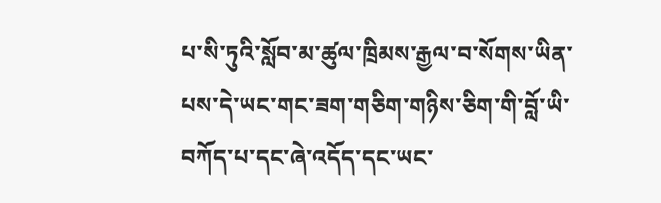པ་སི་ཏུའི་སློབ་མ་ཚུལ་ཁྲིམས་རྒྱལ་བ་སོགས་ཡིན་པས་དེ་ཡང་གང་ཟག་གཅིག་གཉིས་ཅིག་གི་བློ་ཡི་བཀོད་པ་དང་ཞེ་འདོད་དང་ཡང་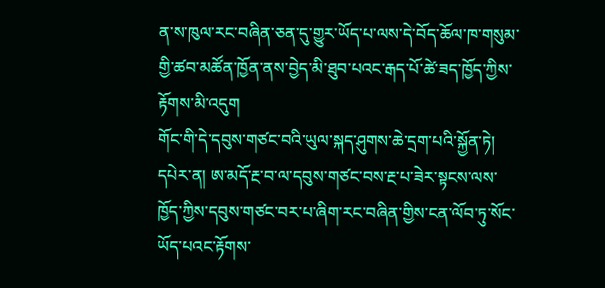ན་ས་ཁུལ་རང་བཞིན་ཅན་དུ་གྱུར་ཡོད་པ་ལས་དེ་བོད་ཆོལ་ཁ་གསུམ་གྱི་ཚབ་མཚོན་ཁྱོན་ནས་བྱེད་མི་ཐུབ་པའང་རྒད་པོ་ཚེ་ཟད་ཁྱོད་ཀྱིས་རྟོགས་མི་འདུག
གོང་གི་དེ་དབུས་གཙང་བའི་ཡུལ་སྐད་ཤུགས་ཆེ་དྲག་པའི་སྐྱོན་ཏེ། དཔེར་ན། ཨ་མདོ་རྔ་བ་ལ་དབུས་གཙང་བས་རྔ་པ་ཟེར་སྟངས་ལས་ཁྱོད་ཀྱིས་དབུས་གཙང་བར་པ་ཞིག་རང་བཞིན་གྱིས་ངན་ལོབ་ཏུ་སོང་ཡོད་པའང་རྟོགས་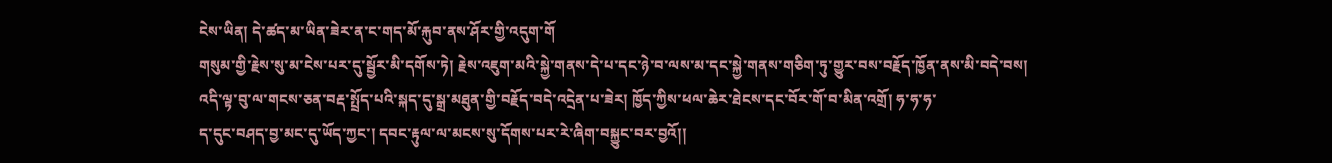ངེས་ཡིན། དེ་ཚད་མ་ཡིན་ཟེར་ན་ང་གད་མོ་རྐུབ་ནས་ཤོར་གྱི་འདུག་གོ
གསུམ་གྱི་རྗེས་སུ་མ་ངེས་པར་དུ་སྦྱོར་མི་དགོས་ཏེ། རྗེས་འཇུག་མའི་སྐྱེ་གནས་དེ་པ་དང་ཉེ་བ་ལས་མ་དང་སྐྱེ་གནས་གཅིག་ཏུ་གྱུར་བས་བརྗོད་ཁྱོན་ནས་མི་བདེ་བས། འདི་ལྟ་བུ་ལ་གངས་ཅན་བརྡ་སྤྲོད་པའི་སྐད་དུ་སྒྲ་མཐུན་གྱི་བརྗོད་བདེ་འདྲེན་པ་ཟེར། ཁྱོད་ཀྱིས་ཕལ་ཆེར་ཐེངས་དང་བོར་གོ་བ་མིན་འགྲོ། ཧ་ཧ་ཧ་
ད་དུང་བཤད་བྱ་མང་དུ་ཡོད་ཀྱང་། དབང་རྟུལ་ལ་མངས་སུ་དོགས་པར་རེ་ཞིག་བསྐྱུང་བར་བྱའོ།།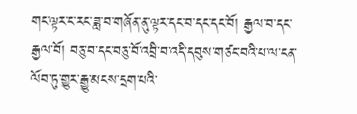གང་ལྟར་ང་རང་ཟླ་བ་གཞོན་ནུ་ལྟར་དང་བ་དང་དང་བོ། རྒྱལ་བ་དང་རྒྱལ་བོ། བཅུ་བ་དང་བཅུ་བོ་འབྲི་བ་འདི་དབུས་གཙང་བའི་པ་ལ་ངན་ལོབ་ཏུ་གྱུར་རྒྱུ་མངས་དྲག་པའི་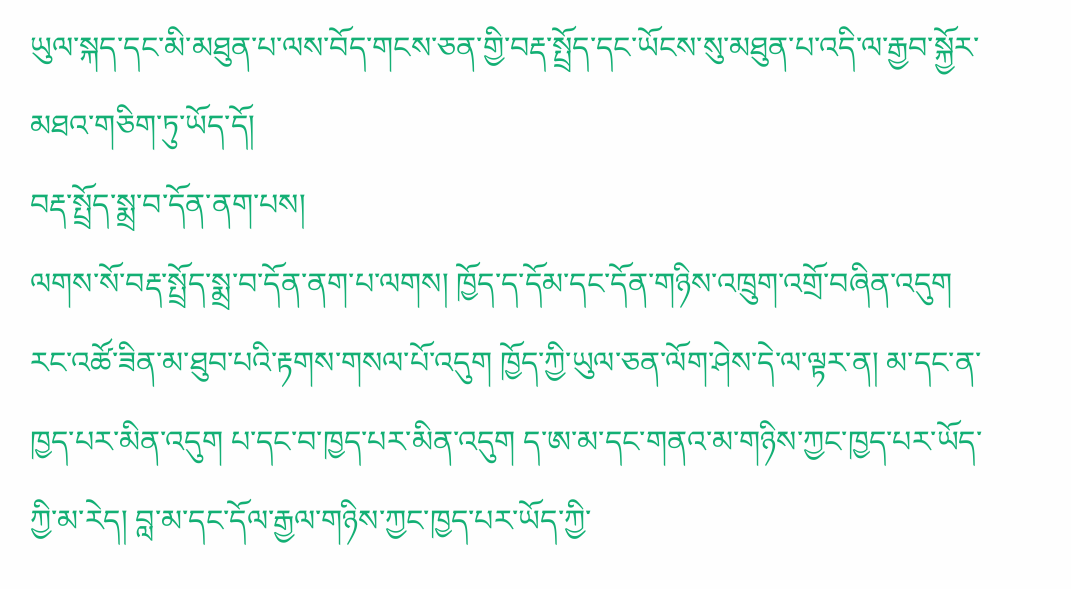ཡུལ་སྐད་དང་མི་མཐུན་པ་ལས་བོད་གངས་ཅན་གྱི་བརྡ་སྤྲོད་དང་ཡོངས་སུ་མཐུན་པ་འདི་ལ་རྒྱབ་སྐྱོར་མཐའ་གཅིག་ཏུ་ཡོད་དོ།
བརྡ་སྤྲོད་སྨྲ་བ་དོན་ནག་པས།
ལགས་སོ་བརྡ་སྤྲོད་སྨྲ་བ་དོན་ནག་པ་ལགས། ཁྱོད་ད་དོམ་དང་དོན་གཉིས་འཁྲུག་འགྲོ་བཞིན་འདུག རང་འཚོ་ཟིན་མ་ཐུབ་པའི་རྟགས་གསལ་པོ་འདུག ཁྱོད་ཀྱི་ཡུལ་ཅན་ལོག་ཤེས་དེ་ལ་ལྟར་ན། མ་དང་ན་ཁྱད་པར་མིན་འདུག པ་དང་བ་ཁྱད་པར་མིན་འདུག ད་ཨ་མ་དང་གནའ་མ་གཉིས་ཀྱང་ཁྱད་པར་ཡོད་ཀྱི་མ་རེད། བླ་མ་དང་དོལ་རྒྱལ་གཉིས་ཀྱང་ཁྱད་པར་ཡོད་ཀྱི་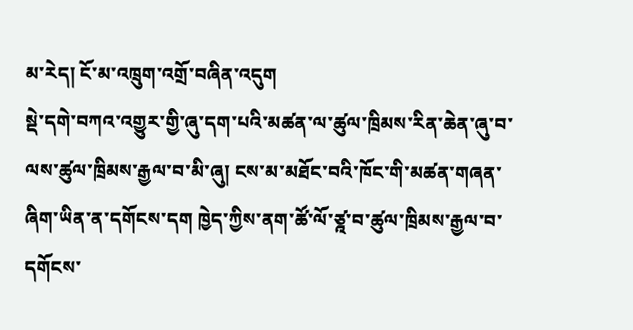མ་རེད། ངོ་མ་འཁྲུག་འགྲོ་བཞིན་འདུག
སྡེ་དགེ་བཀའ་འགྱུར་གྱི་ཞུ་དག་པའི་མཚན་ལ་ཚུལ་ཁྲིམས་རིན་ཆེན་ཞུ་བ་ལས་ཚུལ་ཁྲིམས་རྒྱལ་བ་མི་ཞུ། ངས་མ་མཐོང་བའི་ཁོང་གི་མཚན་གཞན་ཞིག་ཡིན་ན་དགོངས་དག ཁྱེད་ཀྱིས་ནག་ཚོ་ལོ་ཙྰ་བ་ཚུལ་ཁྲིམས་རྒྱལ་བ་དགོངས་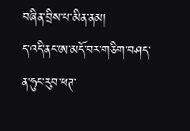བཞིན་བྲིས་པ་མིན་ནམ།
ད་འདི་ནང་ཨ་མདོ་བར་གཅིག་བཤད་ན་ཧུང་རུབ་ཕཊ་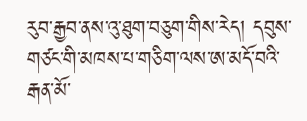རུབ་རྒྱབ་ནས་འུ་ཐུག་བཅུག་གིས་རེད། དབུས་གཙང་གི་མཁས་པ་གཅིག་ལས་ཨ་མདོ་བའི་རྒན་མོ་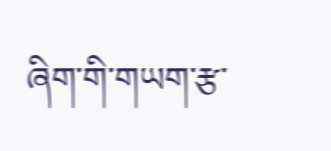ཞིག་གི་གཡག་རྩ་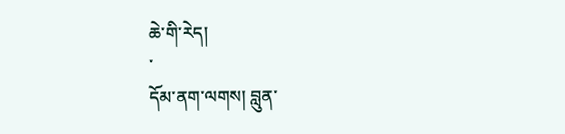ཆེ་གི་རེད།
་
དོམ་ནག་ལགས། བླུན་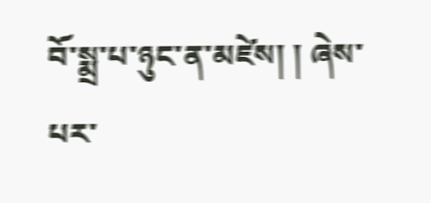བོ་སྨྲ་པ་ཉུང་ན་མཛེས། ། ཞེས་པར་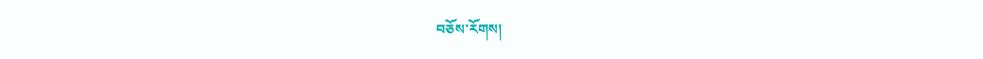བཅོས་རོགས།